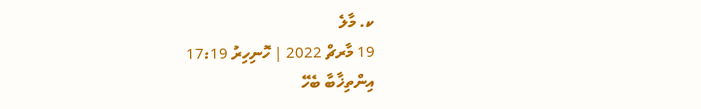ކ. މާލެ
19 މާރޗް 2022 | ހޮނިހިރު 17:19
އިންތިޚާބާ ބެހޭ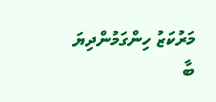މަރުކަޒު ހިންގަމުންދިޔަ ބާ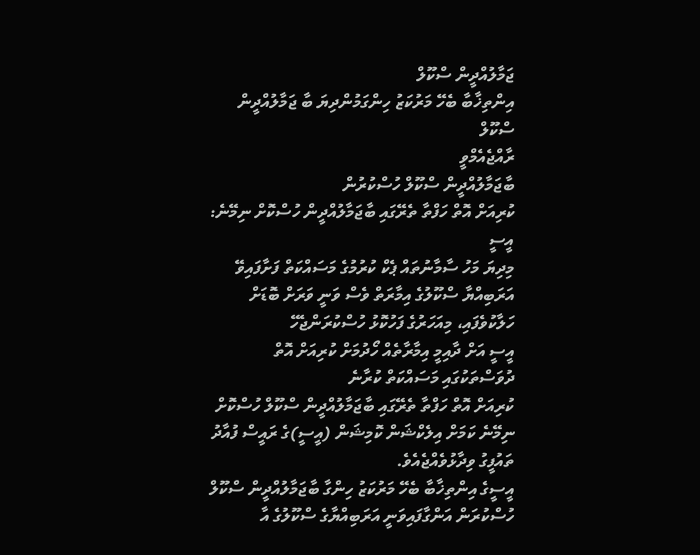ޖަމާލުއްދީން ސްކޫލް
އިންތިޚާބާ ބެހޭ މަރުކަޒު ހިންގަމުންދިޔަ ބާ ޖަމާލުއްދީން ސްކޫލް
ރާއްޖެއެމްވީ
ބާޖަމާލުއްދީން ސްކޫލް ހުސްކުރުން
ކުރިއަށް އޮތް ހަފްތާ ތެރޭގައި ބާޖަމާލުއްދީން ހުސްކޮށް ނިމޭނެ: އީސީ
މިދިޔަ މަހު ސާމާނުތައް ޕެކް ކުރުމުގެ މަސައްކަތް ފަށާފައިވޭ
އަރަބިއްޔާ ސްކޫލުގެ އިމާރަތް ވެސް ވަނީ ވަރަށް ބޮޑަށް ހަލާކުވެފައި، މިއަހަރުގެ ފަހުކޮޅު ހުސްކުރަންޖެހޭ
އީސީ އަށް ދާއިމީ އިމާރާތެއް ހޯދުމަށް ކުރިއަށް އޮތް ދުވަސްތަކުގައި މަސައްކަތް ކުރާނެ
ކުރިއަށް އޮތް ހަފްތާ ތެރޭގައި ބާޖަމާލުއްދީން ސްކޫލް ހުސްކޮށް ނިމޭނެ ކަމަށް އިލެކްޝަން ކޮމިޝަން (އީސީ)ގެ ރައީސް ފުއާދު ތައުފީގު ވިދާޅުވެއްޖެއެވެ.
އީސީގެ އިންތިޚާބާ ބެހޭ މަރުކަޒު ހިންގާ ބާޖަމާލުއްދީން ސްކޫލް ހުސްކުރަން އަންގާފައިވަނީ އަރަބިއްޔާގެ ސްކޫލުގެ އާ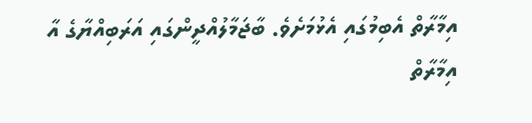އިމާރާތް އެބިމުގައި އެޅުމަށެވެ. ބާޖަމާލުއްދީންގައި އަރަބިއްޔާގެ އާ އިމާރާތް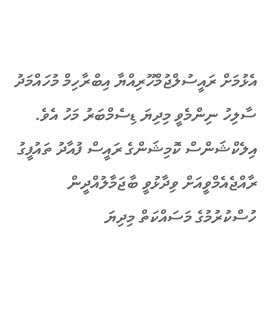އެޅުމަށް ރައީސުލްޖުމްހޫރިއްޔާ އިބްރާހިމް މުހައްމަދު ސާލިހު ނިންމެވީ މިދިޔަ ޑިސެމްބަރު މަހު އެވެ.
އިލެކްޝަންސް ކޮމިޝަންގެ ރައީސް ފުއާދު ތައުފީގު ރާއްޖެއެމްވީއަށް ވިދާޅުވީ ބާޖަމާލުއްދީން ހުސްކުރުމުގެ މަސައްކަތް މިދިޔަ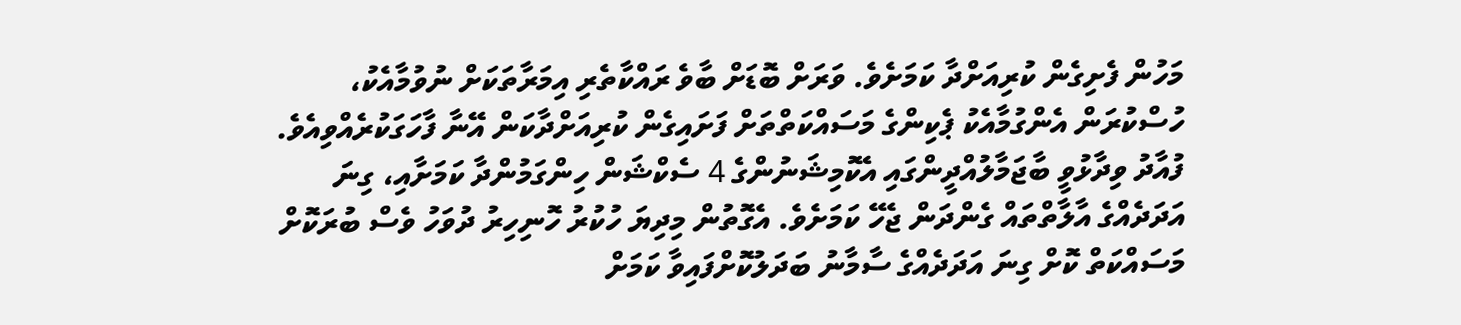މަހުން ފެށިގެން ކުރިއަށްދާ ކަމަށެވެ. ވަރަށް ބޮޑަށް ބާވެ ރައްކާތެރި އިމަރާތަކަށް ނުވުމާއެކު، ހުސްކުރަން އެންގުމާއެކު ޕެކިންގެ މަސައްކަތްތަށް ފަށައިގެން ކުރިއަށްދާކަން އޭނާ ފާހަގަކުރެއްވިއެވެ.
ފުއާދު ވިދާޅުވީ ބާޖަމާލުއްދީންގައި އެކޮމިޝަނުންގެ 4 ސެކްޝަން ހިންގަމުންދާ ކަމަށާއި، ގިނަ އަދަދެއްގެ އާލާތްތައް ގެންދަން ޖެހޭ ކަމަށެވެ. އެގޮތުން މިދިޔަ ހުކުރު ހޮނިހިރު ދުވަހު ވެސް ބުރަކޮށް މަސައްކަތް ކޮށް ގިނަ އަދަދެއްގެ ސާމާނު ބަދަލުކޮށްފައިވާ ކަމަށް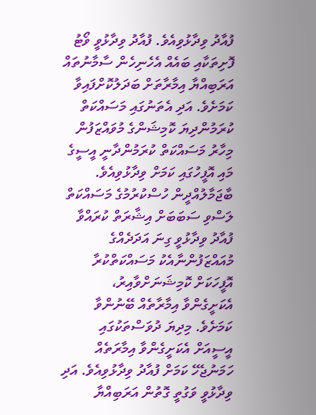ފުއާދު ވިދާޅުވިއެވެ. ފުއާދު ވިދާޅުވީ ވޯޓު ފޮށިތަކާއި ބައެއް އެހެނިހެން ސާމާނުތައް އަރަބިއްޔާ އިމާރާތަށް ބަދަލުކޮށްފައިވާ ކަމަށެވެ. އަދި އެތަނުގައި މަސައްކަތް ކުރަމުންދިޔަ ކޮމިޝަންގެ މުވައްޒަފުން މިހާރު މަސައްކަތް ކުރަމުންދާނީ އީސީގެ މައި އޮފީހުގައި ކަމަށް ވިދާޅުވިއެވެ.
ބާޖަމާލުއްދީން ހުސްކުރުމުގެ މަސައްކަތް ލަސްވި ސަބަބަށް އިޝާރަތް ކުރައްވާ ފުއާދު ވިދާޅުވީ ގިނަ އަދަދެއްގެ މުއައްޒަފުންނާއެކު މަސައްކަތްކުރާ އޮފީހަކަށް ކޮމިޝަނަށްވާއިރު، އެކަށީގެންވާ އިމާރާތެއް ބޭނުންވާ ކަމަށެވެ. މިދިޔަ ދުވަސްތަކުގައި އީސީއަށް އެކަށީގެންވާ އިމާރަތެއް ހަމަނުޖެހޭ ކަމަށް ފުއާދު ވިދާޅުވިއެވެ. އަދި ވިދާޅުވީ ވަގުތީ ގޮތުން އަރަބިއްޔާ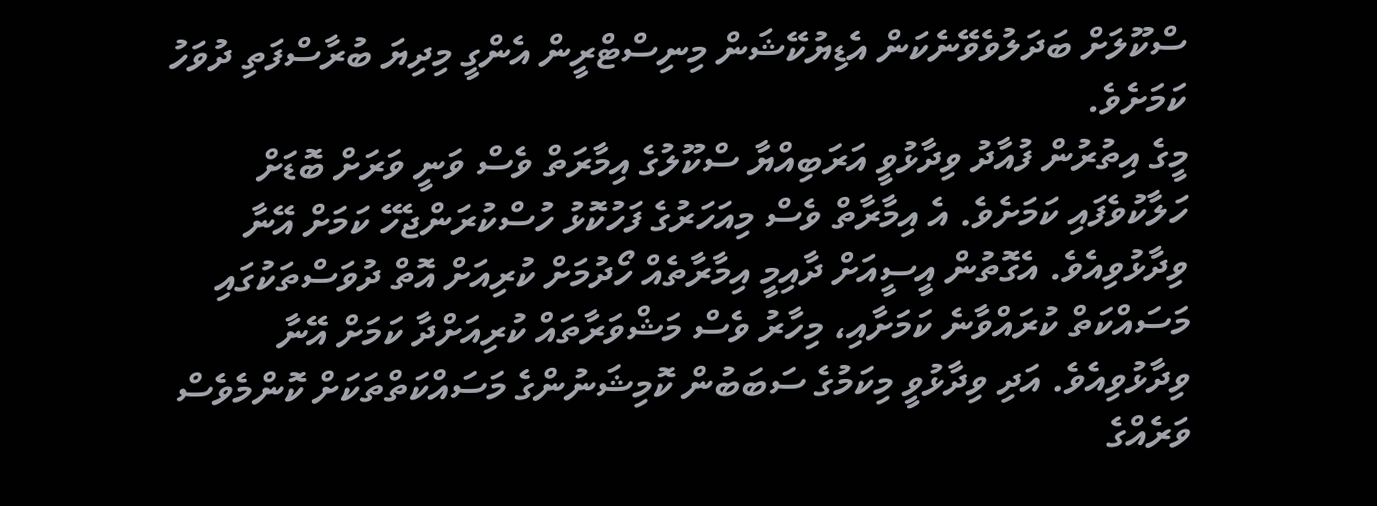ސްކޫލަށް ބަދަލުވެވޭނެކަން އެޑިޔުކޭޝަން މިނިސްޓްރީން އެންގީ މިދިޔަ ބުރާސްފަތި ދުވަހު ކަމަށެވެ.
މީގެ އިތުރުން ފުއާދު ވިދާޅުވީ އަރަބިއްޔާ ސްކޫލުގެ އިމާރަތް ވެސް ވަނީ ވަރަށް ބޮޑަށް ހަލާކުވެފައި ކަމަށެވެ. އެ އިމާރާތް ވެސް މިއަހަރުގެ ފަހުކޮޅު ހުސްކުރަންޖެހޭ ކަމަށް އޭނާ ވިދާޅުވިއެވެ. އެގޮތުން އީސީއަށް ދާއިމީ އިމާރާތެއް ހޯދުމަށް ކުރިއަށް އޮތް ދުވަސްތަކުގައި މަސައްކަތް ކުރައްވާނެ ކަމަށާއި، މިހާރު ވެސް މަޝްވަރާތައް ކުރިއަށްދާ ކަމަށް އޭނާ ވިދާޅުވިއެވެ. އަދި ވިދާޅުވީ މިކަމުގެ ސަބަބުން ކޮމިޝަނުންގެ މަސައްކަތްތަކަށް ކޮންމެވެސް ވަރެއްގެ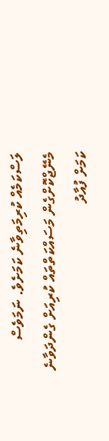ލަސްކަމެއް ކުރިމަތިވާނެ ކަމަށެވެ. ނަމަވެސް މެނޭޖްކޮށްގެން މަސައްކަތްތައް ކުރިއަށް ގެންދަވާނެ ކަމަށް ފުއާދު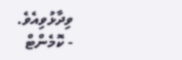ވިދާޅުވިއެވެ.
- ކޮމެންޓް